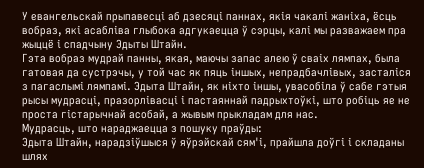У евангельскай прыпавесці аб дзесяці паннах, якія чакалі жаніха, ёсць вобраз, які асабліва глыбока адгукаецца ў сэрцы, калі мы разважаем пра жыццё і спадчыну Эдыты Штайн.
Гэта вобраз мудрай панны, якая, маючы запас алею ў сваіх лямпах, была гатовая да сустрэчы, у той час як пяць іншых, непрадбачлівых, засталіся з пагаслымі лямпамі. Эдыта Штайн, як ніхто іншы, увасобіла ў сабе гэтыя рысы мудрасці, празорлівасці і пастаяннай падрыхтоўкі, што робіць яе не проста гістарычнай асобай, а жывым прыкладам для нас.
Мудрасць, што нараджаецца з пошуку праўды:
Эдыта Штайн, нарадзіўшыся ў яўрэйскай сям'і, прайшла доўгі і складаны шлях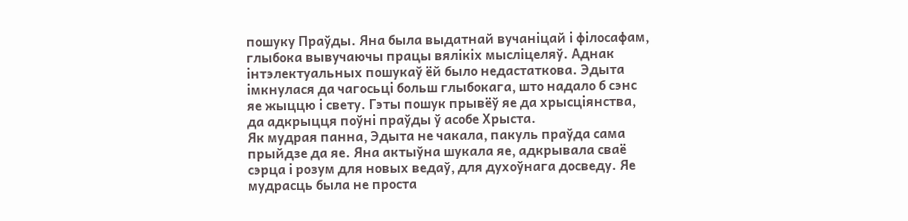пошуку Праўды. Яна была выдатнай вучаніцай і філосафам, глыбока вывучаючы працы вялікіх мысліцеляў. Аднак інтэлектуальных пошукаў ёй было недастаткова. Эдыта імкнулася да чагосьці больш глыбокага, што надало б сэнс яе жыццю і свету. Гэты пошук прывёў яе да хрысціянства, да адкрыцця поўні праўды ў асобе Хрыста.
Як мудрая панна, Эдыта не чакала, пакуль праўда сама прыйдзе да яе. Яна актыўна шукала яе, адкрывала сваё сэрца і розум для новых ведаў, для духоўнага досведу. Яе мудрасць была не проста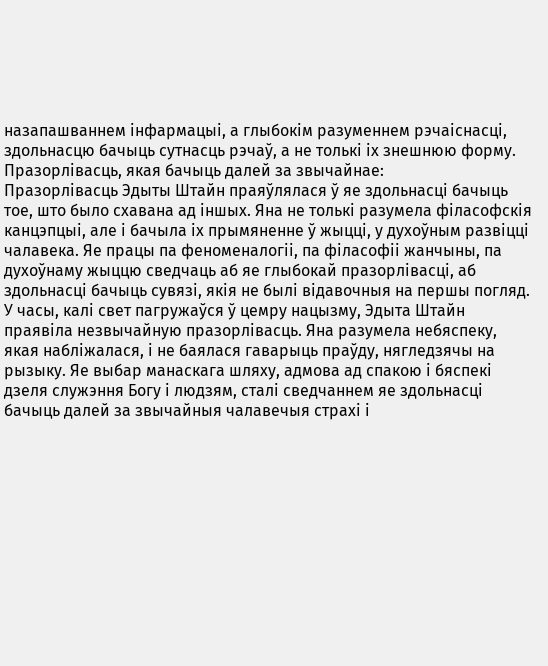назапашваннем інфармацыі, а глыбокім разуменнем рэчаіснасці, здольнасцю бачыць сутнасць рэчаў, а не толькі іх знешнюю форму.
Празорлівасць, якая бачыць далей за звычайнае:
Празорлівасць Эдыты Штайн праяўлялася ў яе здольнасці бачыць тое, што было схавана ад іншых. Яна не толькі разумела філасофскія канцэпцыі, але і бачыла іх прымяненне ў жыцці, у духоўным развіцці чалавека. Яе працы па феноменалогіі, па філасофіі жанчыны, па духоўнаму жыццю сведчаць аб яе глыбокай празорлівасці, аб здольнасці бачыць сувязі, якія не былі відавочныя на першы погляд.
У часы, калі свет пагружаўся ў цемру нацызму, Эдыта Штайн праявіла незвычайную празорлівасць. Яна разумела небяспеку, якая набліжалася, і не баялася гаварыць праўду, нягледзячы на рызыку. Яе выбар манаскага шляху, адмова ад спакою і бяспекі дзеля служэння Богу і людзям, сталі сведчаннем яе здольнасці бачыць далей за звычайныя чалавечыя страхі і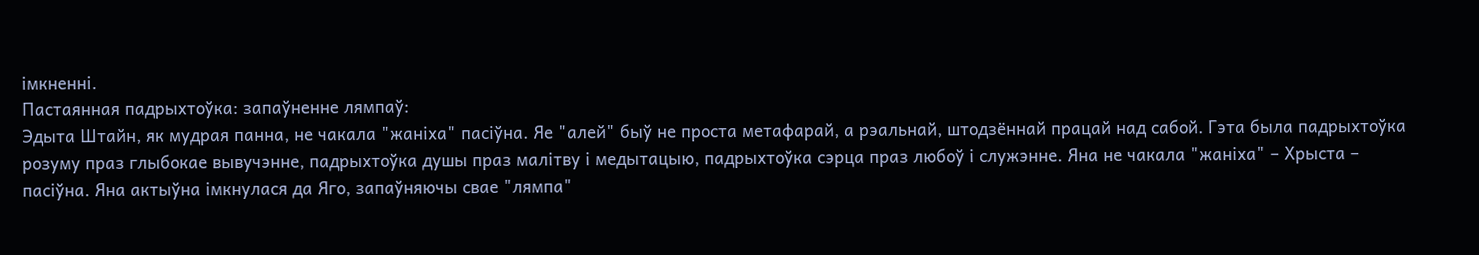імкненні.
Пастаянная падрыхтоўка: запаўненне лямпаў:
Эдыта Штайн, як мудрая панна, не чакала "жаніха" пасіўна. Яе "алей" быў не проста метафарай, а рэальнай, штодзённай працай над сабой. Гэта была падрыхтоўка розуму праз глыбокае вывучэнне, падрыхтоўка душы праз малітву і медытацыю, падрыхтоўка сэрца праз любоў і служэнне. Яна не чакала "жаніха" – Хрыста – пасіўна. Яна актыўна імкнулася да Яго, запаўняючы свае "лямпа"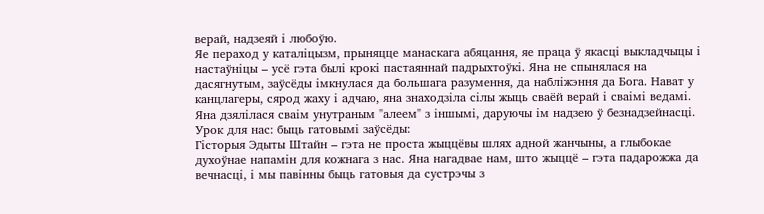верай, надзеяй і любоўю.
Яе пераход у каталіцызм, прыняцце манаскага абяцання, яе праца ў якасці выкладчыцы і настаўніцы – усё гэта былі крокі пастаяннай падрыхтоўкі. Яна не спынялася на дасягнутым, заўсёды імкнулася да большага разумення, да набліжэння да Бога. Нават у канцлагеры, сярод жаху і адчаю, яна знаходзіла сілы жыць сваёй верай і сваімі ведамі. Яна дзялілася сваім унутраным "алеем" з іншымі, даруючы ім надзею ў безнадзейнасці.
Урок для нас: быць гатовымі заўсёды:
Гісторыя Эдыты Штайн – гэта не проста жыццёвы шлях адной жанчыны, а глыбокае духоўнае напамін для кожнага з нас. Яна нагадвае нам, што жыццё – гэта падарожжа да вечнасці, і мы павінны быць гатовыя да сустрэчы з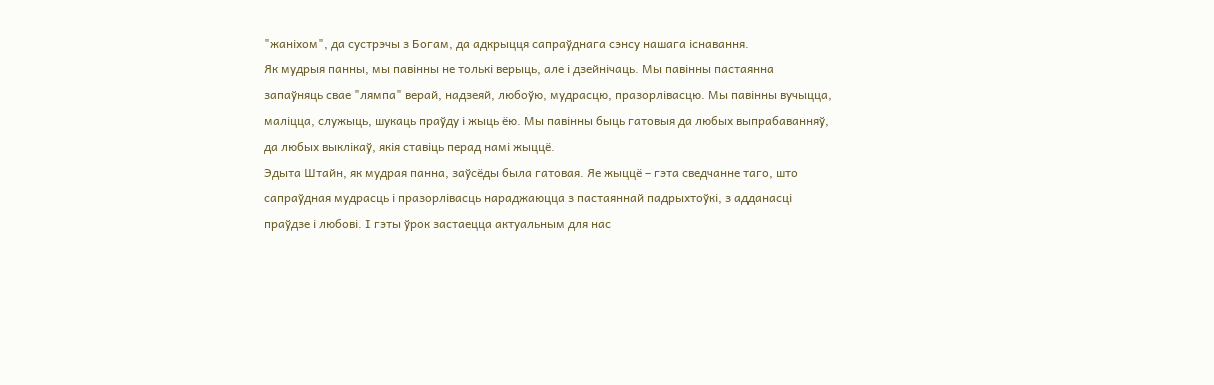"жаніхом", да сустрэчы з Богам, да адкрыцця сапраўднага сэнсу нашага існавання.
Як мудрыя панны, мы павінны не толькі верыць, але і дзейнічаць. Мы павінны пастаянна запаўняць свае "лямпа" верай, надзеяй, любоўю, мудрасцю, празорлівасцю. Мы павінны вучыцца, маліцца, служыць, шукаць праўду і жыць ёю. Мы павінны быць гатовыя да любых выпрабаванняў, да любых выклікаў, якія ставіць перад намі жыццё.
Эдыта Штайн, як мудрая панна, заўсёды была гатовая. Яе жыццё – гэта сведчанне таго, што сапраўдная мудрасць і празорлівасць нараджаюцца з пастаяннай падрыхтоўкі, з адданасці праўдзе і любові. І гэты ўрок застаецца актуальным для нас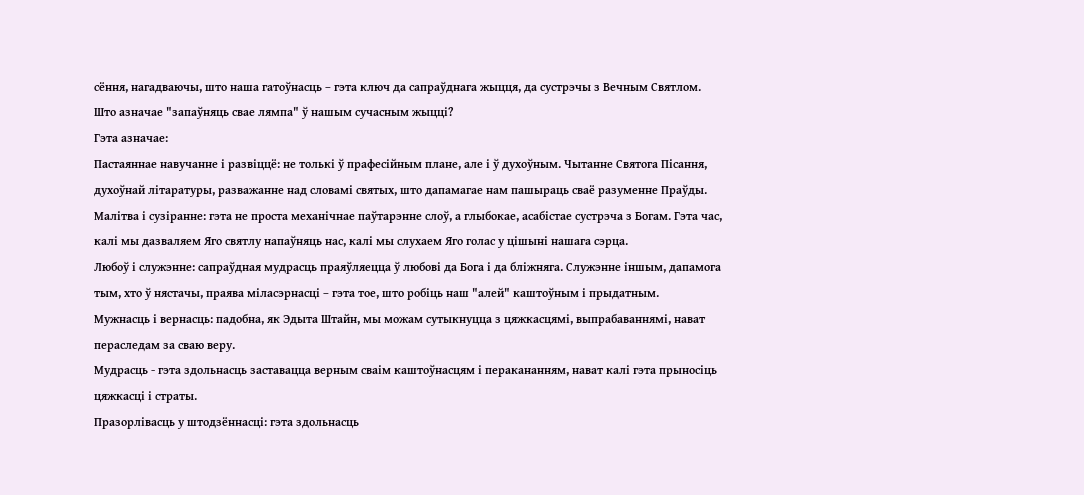сёння, нагадваючы, што наша гатоўнасць – гэта ключ да сапраўднага жыцця, да сустрэчы з Вечным Святлом.
Што азначае "запаўняць свае лямпа" ў нашым сучасным жыцці?
Гэта азначае:
Пастаяннае навучанне і развіццё: не толькі ў прафесійным плане, але і ў духоўным. Чытанне Святога Пісання, духоўнай літаратуры, разважанне над словамі святых, што дапамагае нам пашыраць сваё разуменне Праўды.
Малітва і сузіранне: гэта не проста механічнае паўтарэнне слоў, а глыбокае, асабістае сустрэча з Богам. Гэта час, калі мы дазваляем Яго святлу напаўняць нас, калі мы слухаем Яго голас у цішыні нашага сэрца.
Любоў і служэнне: сапраўдная мудрасць праяўляецца ў любові да Бога і да бліжняга. Служэнне іншым, дапамога тым, хто ў нястачы, праява міласэрнасці – гэта тое, што робіць наш "алей" каштоўным і прыдатным.
Мужнасць і вернасць: падобна, як Эдыта Штайн, мы можам сутыкнуцца з цяжкасцямі, выпрабаваннямі, нават пераследам за сваю веру.
Мудрасць - гэта здольнасць заставацца верным сваім каштоўнасцям і перакананням, нават калі гэта прыносіць цяжкасці і страты.
Празорлівасць у штодзённасці: гэта здольнасць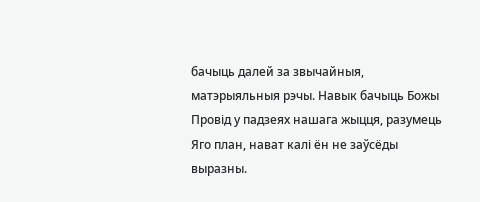бачыць далей за звычайныя, матэрыяльныя рэчы. Навык бачыць Божы Провід у падзеях нашага жыцця, разумець Яго план, нават калі ён не заўсёды выразны.